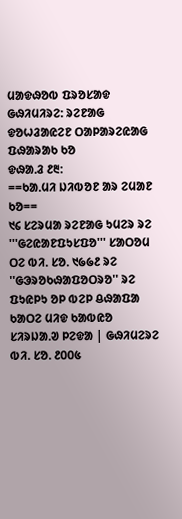ᱢᱟᱫᱷᱚᱵ ᱯᱨᱚᱥᱟᱫ ᱜᱷᱤᱢᱤᱨᱮ: ᱨᱮᱱᱟᱜ ᱫᱚᱦᱲᱟᱭᱮᱱ ᱛᱟᱞᱟᱨᱮᱭᱟᱜ ᱯᱷᱟᱨᱟᱠ ᱠᱚ
ᱫᱷᱟᱹᱲ ᱒᱓:
==ᱠᱟᱹᱢᱤ ᱡᱤᱵᱚᱱ ᱟᱨ ᱮᱢᱟᱱ ᱠᱚ==
᱑᱔ ᱥᱮᱨᱢᱟ ᱨᱮᱱᱟᱜ ᱩᱢᱮᱨ ᱨᱮ '''ᱜᱮᱭᱟᱱᱯᱩᱥᱯᱚ''' ᱥᱟᱛᱚᱢ ᱛᱮ ᱵᱤᱹ ᱥᱚᱹ ᱑᱙᱙᱒ ᱨᱮ ''ᱜᱳᱨᱚᱠᱷᱟᱯᱚᱛᱨᱚ'' ᱨᱮ ᱯᱩᱭᱞᱩ ᱚᱞ ᱵᱮᱞ ᱪᱷᱟᱯᱟ ᱠᱟᱛᱮ ᱢᱤᱫ ᱠᱟᱵᱭᱚ ᱥᱤᱨᱡᱟᱹᱣ ᱞᱮᱫᱟ | ᱜᱷᱤᱢᱮᱨᱮ ᱵᱤᱹ ᱥᱚᱹ ᱒᱐᱐᱕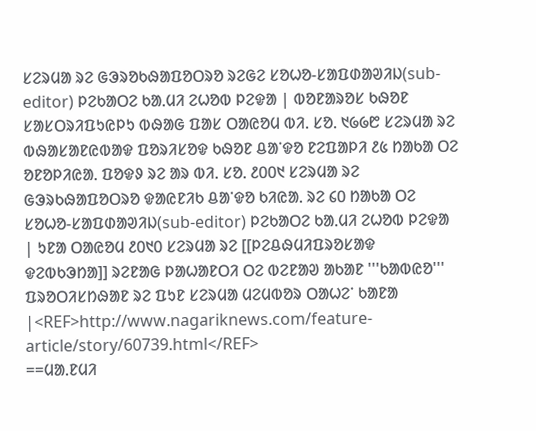ᱥᱮᱨᱢᱟ ᱨᱮ ᱜᱳᱨᱚᱠᱷᱟᱯᱚᱛᱨᱚ ᱨᱮᱜᱮ ᱥᱚᱦᱚ-ᱥᱟᱯᱰᱟᱣᱤᱡ(sub-editor) ᱞᱮᱠᱟᱛᱮ ᱠᱟᱹᱢᱤ ᱮᱦᱚᱵ ᱞᱮᱫᱟ | ᱵᱚᱱᱟᱨᱚᱥ ᱠᱷᱚᱱ ᱥᱟᱥᱛᱨᱤᱯᱩᱭᱞᱩ ᱵᱷᱟᱜ ᱯᱟᱥ ᱛᱟᱭᱚᱢ ᱵᱤᱹ ᱥᱚᱹ ᱑᱙᱙᱘ ᱥᱮᱨᱢᱟ ᱨᱮ ᱵᱷᱟᱥᱟᱱᱭᱵᱟᱫ ᱯᱚᱨᱤᱥᱚᱫ ᱠᱷᱚᱱ ᱪᱟᱸᱫᱚ ᱱᱮᱯᱟᱞᱤ ᱒᱕ ᱴᱟᱠᱟ ᱛᱮ ᱚᱱᱚᱞᱤᱭᱟᱹ ᱯᱚᱫᱽ ᱨᱮ ᱟᱨ ᱵᱤᱹ ᱥᱚᱹ ᱒᱐᱐᱑ ᱥᱮᱨᱢᱟ ᱨᱮ ᱜᱳᱨᱠᱷᱟᱯᱚᱛᱨᱚ ᱫᱟᱭᱱᱤᱠ ᱪᱟᱸᱫᱚ ᱠᱤᱭᱟᱹ ᱨᱮ ᱔᱐ ᱴᱟᱠᱟ ᱛᱮ ᱥᱚᱦᱚ-ᱥᱟᱯᱰᱟᱣᱤᱡ(sub-editor) ᱞᱮᱠᱟᱛᱮ ᱠᱟᱹᱢᱤ ᱮᱦᱚᱵ ᱞᱮᱫᱟ | ᱩᱱᱟ ᱛᱟᱭᱚᱢ ᱒᱐᱑᱐ ᱥᱮᱨᱢᱟ ᱨᱮ [[ᱞᱮᱪᱷᱢᱤᱯᱨᱚᱥᱟᱫ ᱫᱮᱵᱠᱳᱴᱟ]] ᱨᱮᱱᱟᱜ ᱞᱟᱦᱟᱱᱛᱤ ᱛᱮ ᱵᱮᱱᱟᱣ ᱟᱠᱟᱱ '''ᱠᱟᱵᱭᱚ''' ᱯᱨᱚᱛᱤᱥᱴᱷᱟᱱ ᱨᱮ ᱯᱩᱱ ᱥᱮᱨᱢᱟ ᱢᱮᱢᱵᱚᱨ ᱛᱟᱦᱮᱸ ᱠᱟᱱᱟ |<REF>http://www.nagariknews.com/feature-article/story/60739.html</REF>
==ᱢᱟᱹᱱᱢᱤ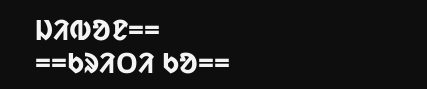ᱡᱤᱵᱚᱱ==
==ᱠᱨᱤᱛᱤ ᱠᱚ==